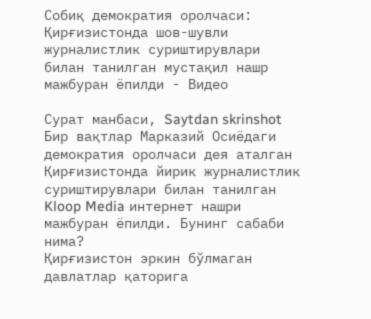Собиқ демократия оролчаси: Қирғизистонда шов-шувли журналистлик суриштирувлари билан танилган мустақил нашр мажбуран ёпилди - Видео

Сурат манбаси, Saytdan skrinshot
Бир вақтлар Марказий Осиёдаги демократия оролчаси дея аталган Қирғизистонда йирик журналистлик суриштирувлари билан танилган Kloop Media интернет нашри мажбуран ёпилди. Бунинг сабаби нима?
Қирғизистон эркин бўлмаган давлатлар қаторига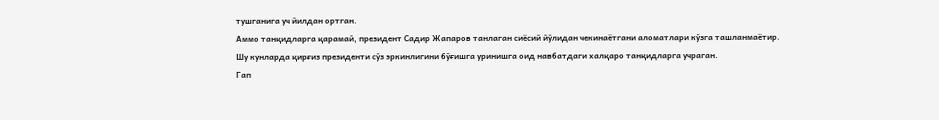тушганига уч йилдан ортган.
Аммо танқидларга қарамай, президент Садир Жапаров танлаган сиёсий йўлидан чекинаётгани аломатлари кўзга ташланмаётир.
Шу кунларда қирғиз президенти сўз эркинлигини бўғишга уринишга оид навбатдаги халқаро танқидларга учраган.
Гап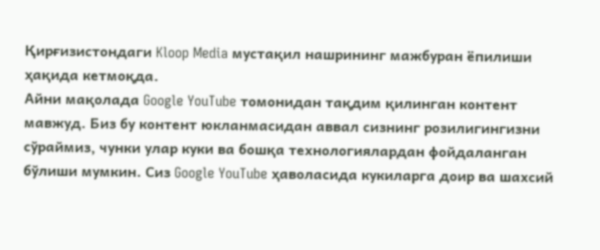Қирғизистондаги Kloop Media мустақил нашрининг мажбуран ёпилиши ҳақида кетмоқда.
Айни мақолада Google YouTube томонидан тақдим қилинган контент мавжуд. Биз бу контент юкланмасидан аввал сизнинг розилигингизни сўраймиз, чунки улар куки ва бошқа технологиялардан фойдаланган бўлиши мумкин. Сиз Google YouTube ҳаволасида кукиларга доир ва шахсий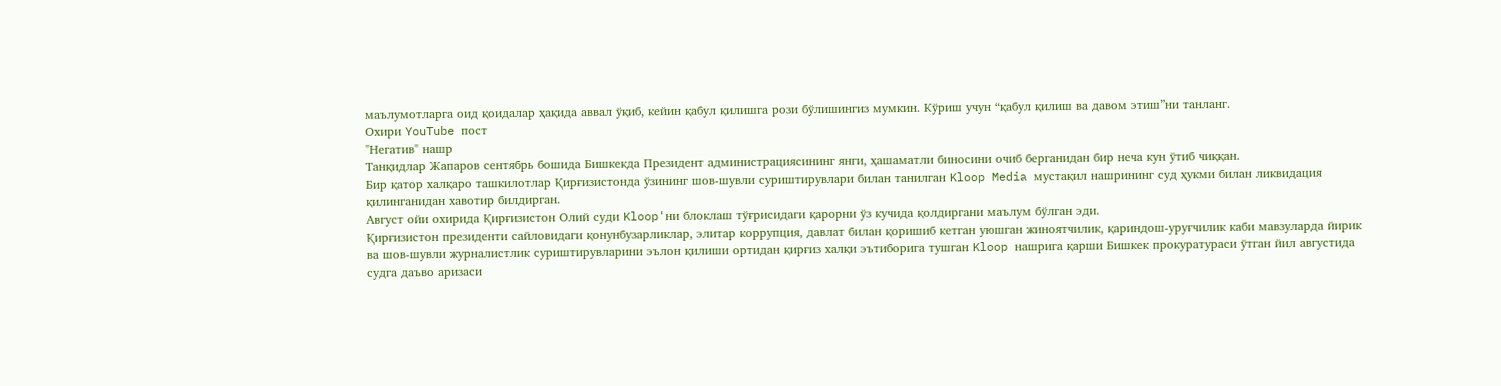маълумотларга оид қоидалар ҳақида аввал ўқиб, кейин қабул қилишга рози бўлишингиз мумкин. Кўриш учун “қабул қилиш ва давом этиш”ни танланг.
Охири YouTube пост
"Негатив" нашр
Танқидлар Жапаров сентябрь бошида Бишкекда Президент администрациясининг янги, ҳашаматли биносини очиб берганидан бир неча кун ўтиб чиққан.
Бир қатор халқаро ташкилотлар Қирғизистонда ўзининг шов-шувли суриштирувлари билан танилган Kloop Media мустақил нашрининг суд ҳукми билан ликвидация қилинганидан хавотир билдирган.
Август ойи охирида Қирғизистон Олий суди Kloop'ни блоклаш тўғрисидаги қарорни ўз кучида қолдиргани маълум бўлган эди.
Қирғизистон президенти сайловидаги қонунбузарликлар, элитар коррупция, давлат билан қоришиб кетган уюшган жиноятчилик, қариндош-уруғчилик каби мавзуларда йирик ва шов-шувли журналистлик суриштирувларини эълон қилиши ортидан қирғиз халқи эътиборига тушган Kloop нашрига қарши Бишкек прокуратураси ўтган йил августида судга даъво аризаси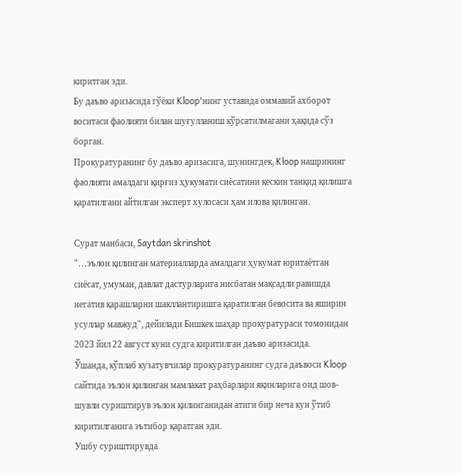киритган эди.
Бу даъво аризасида гўёки Kloop'нинг уставида оммавий ахборот воситаси фаолияти билан шуғулланиш кўрсатилмагани ҳақида сўз борган.
Прокуратуранинг бу даъво аризасига, шунингдек, Kloop нашрининг фаолияти амалдаги қирғиз ҳукумати сиёсатини кескин танқид қилишга қаратилгани айтилган эксперт хулосаси ҳам илова қилинган.

Сурат манбаси, Saytdan skrinshot
"…эълон қилинган материалларда амалдаги ҳукумат юритаётган сиёсат, умуман, давлат дастурларига нисбатан мақсадли равишда негатив қарашларни шакллантиришга қаратилган бевосита ва яширин усуллар мавжуд", дейилади Бишкек шаҳар прокуратураси томонидан 2023 йил 22 август куни судга киритилган даъво аризасида.
Ўшанда, кўплаб кузатувчилар прокуратуранинг судга даъвоси Kloop сайтида эълон қилинган мамлакат раҳбарлари яқинларига оид шов-шувли суриштирув эълон қилинганидан атиги бир неча кун ўтиб киритилганига эътибор қаратган эди.
Ушбу суриштирувда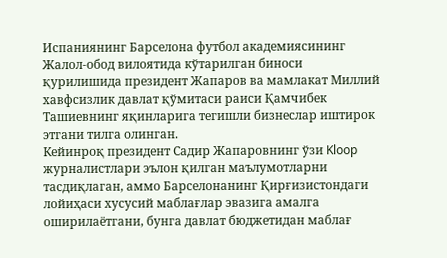Испаниянинг Барселона футбол академиясининг Жалол-обод вилоятида кўтарилган биноси қурилишида президент Жапаров ва мамлакат Миллий хавфсизлик давлат қўмитаси раиси Қамчибек Ташиевнинг яқинларига тегишли бизнеслар иштирок этгани тилга олинган.
Кейинроқ президент Садир Жапаровнинг ўзи Kloop журналистлари эълон қилган маълумотларни тасдиқлаган, аммо Барселонанинг Қирғизистондаги лойиҳаси хусусий маблағлар эвазига амалга оширилаётгани, бунга давлат бюджетидан маблағ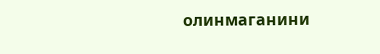олинмаганини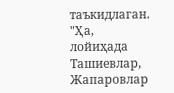таъкидлаган.
"Ҳа, лойиҳада Ташиевлар, Жапаровлар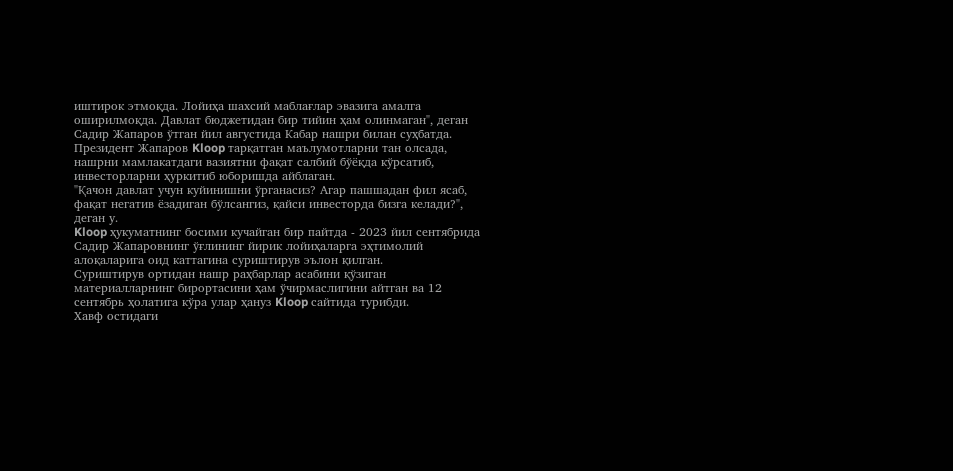иштирок этмоқда. Лойиҳа шахсий маблағлар эвазига амалга оширилмоқда. Давлат бюджетидан бир тийин ҳам олинмаган", деган Садир Жапаров ўтган йил августида Кабар нашри билан суҳбатда.
Президент Жапаров Kloop тарқатган маълумотларни тан олсада, нашрни мамлакатдаги вазиятни фақат салбий бўёқда кўрсатиб, инвесторларни ҳуркитиб юборишда айблаган.
"Қачон давлат учун куйинишни ўрганасиз? Агар пашшадан фил ясаб, фақат негатив ёзадиган бўлсангиз, қайси инвесторда бизга келади?", деган у.
Kloop ҳукуматнинг босими кучайган бир пайтда - 2023 йил сентябрида Садир Жапаровнинг ўғлининг йирик лойиҳаларга эҳтимолий алоқаларига оид каттагина суриштирув эълон қилган.
Суриштирув ортидан нашр раҳбарлар асабини қўзиган материалларнинг бирортасини ҳам ўчирмаслигини айтган ва 12 сентябрь ҳолатига кўра улар ҳануз Kloop сайтида турибди.
Хавф остидаги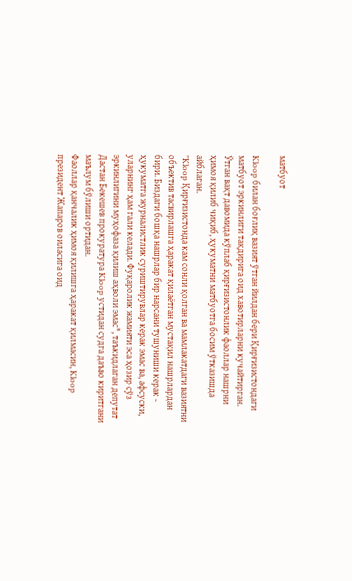матбуот

Kloop билан боғлиқ вазият ўтган йилдан бери Қирғизистондаги матбуот эркинлиги тақдирига оид хавотирларни кучайтирган.
Ўтган вақт давомида кўплаб қирғизистонлик фаоллар нашрни ҳимоя қилиб чиқиб, ҳукуматни матбуотга босим ўтказишда айблаган.
"Kloop Қирғизистонда кам сонли қолган ва мамлакатдаги вазиятни объектив тасвирлашга ҳаракат қилаётган мустақил нашрлардан бири. Биздаги бошқа нашрлар бир нарсани тушуниши керак - ҳукуматга журналистлик суриштирувлар керак эмас ва, афсуски, уларнинг ҳам гали келади. Фуқаролик жамияти эса ҳозир сўз эркинлигини муҳофаза қилиш аҳволи эмас", таъкидлаган депутат Дастан Бекешев прокуратура Kloop устидан судга даъво киритгани маълум бўлиши ортидан.
Фаоллар қанчалик ҳимоя қилишга ҳаракат қилмасин, Kloop президент Жапаров оиласига оид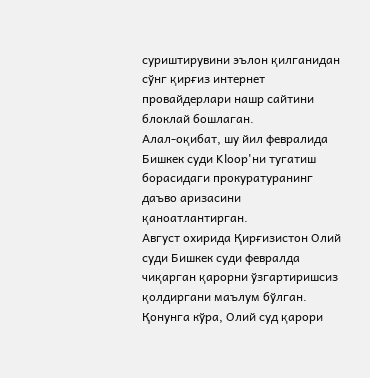суриштирувини эълон қилганидан сўнг қирғиз интернет провайдерлари нашр сайтини блоклай бошлаган.
Алал-оқибат, шу йил февралида Бишкек суди Kloop'ни тугатиш борасидаги прокуратуранинг даъво аризасини қаноатлантирган.
Август охирида Қирғизистон Олий суди Бишкек суди февралда чиқарган қарорни ўзгартиришсиз қолдиргани маълум бўлган.
Қонунга кўра, Олий суд қарори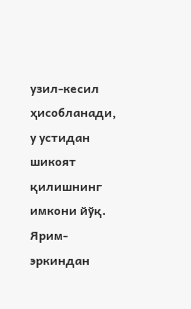узил-кесил ҳисобланади, у устидан шикоят қилишнинг имкони йўқ.
Ярим-эркиндан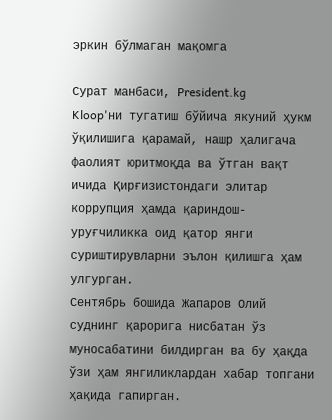эркин бўлмаган мақомга

Сурат манбаси, President.kg
Kloop'ни тугатиш бўйича якуний ҳукм ўқилишига қарамай, нашр ҳалигача фаолият юритмоқда ва ўтган вақт ичида Қирғизистондаги элитар коррупция ҳамда қариндош-уруғчиликка оид қатор янги суриштирувларни эълон қилишга ҳам улгурган.
Сентябрь бошида Жапаров Олий суднинг қарорига нисбатан ўз муносабатини билдирган ва бу ҳақда ўзи ҳам янгиликлардан хабар топгани ҳақида гапирган.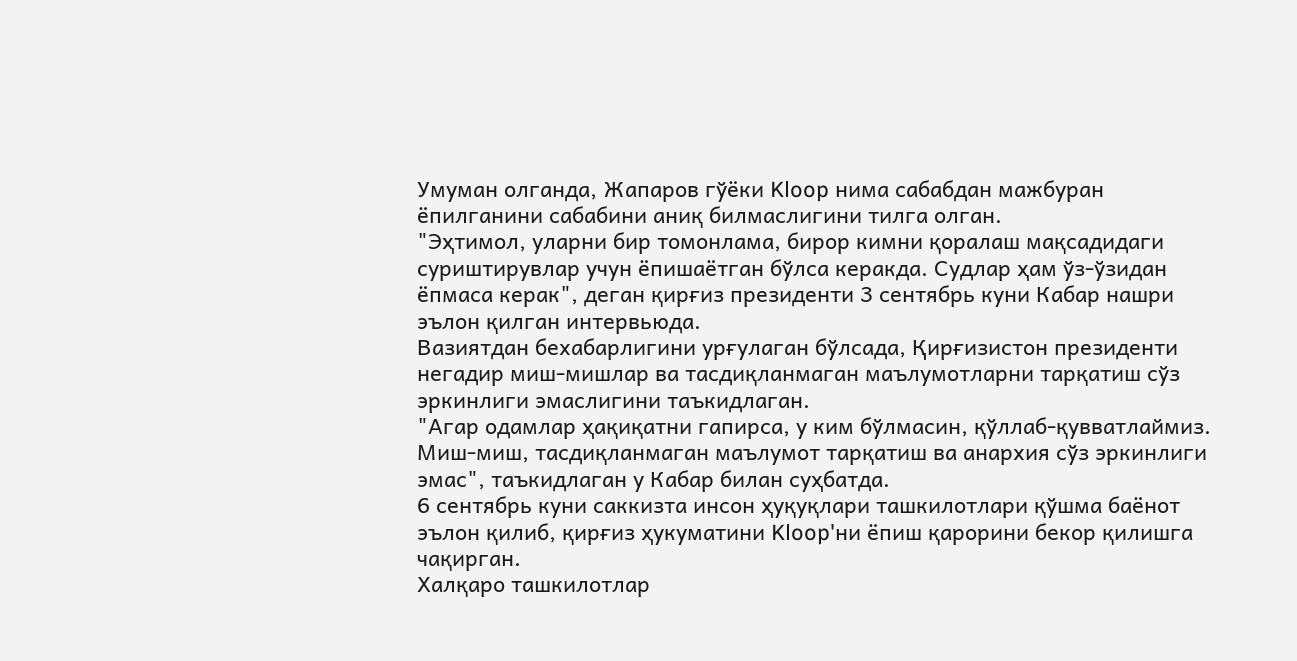Умуман олганда, Жапаров гўёки Kloop нима сабабдан мажбуран ёпилганини сабабини аниқ билмаслигини тилга олган.
"Эҳтимол, уларни бир томонлама, бирор кимни қоралаш мақсадидаги суриштирувлар учун ёпишаётган бўлса керакда. Судлар ҳам ўз-ўзидан ёпмаса керак", деган қирғиз президенти 3 сентябрь куни Кабар нашри эълон қилган интервьюда.
Вазиятдан бехабарлигини урғулаган бўлсада, Қирғизистон президенти негадир миш-мишлар ва тасдиқланмаган маълумотларни тарқатиш сўз эркинлиги эмаслигини таъкидлаган.
"Агар одамлар ҳақиқатни гапирса, у ким бўлмасин, қўллаб-қувватлаймиз. Миш-миш, тасдиқланмаган маълумот тарқатиш ва анархия сўз эркинлиги эмас", таъкидлаган у Кабар билан суҳбатда.
6 сентябрь куни саккизта инсон ҳуқуқлари ташкилотлари қўшма баёнот эълон қилиб, қирғиз ҳукуматини Kloop'ни ёпиш қарорини бекор қилишга чақирган.
Халқаро ташкилотлар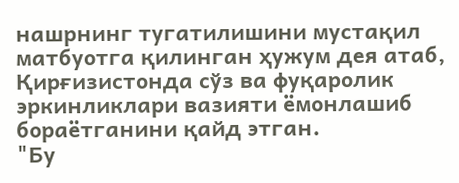нашрнинг тугатилишини мустақил матбуотга қилинган ҳужум дея атаб, Қирғизистонда сўз ва фуқаролик эркинликлари вазияти ёмонлашиб бораётганини қайд этган.
"Бу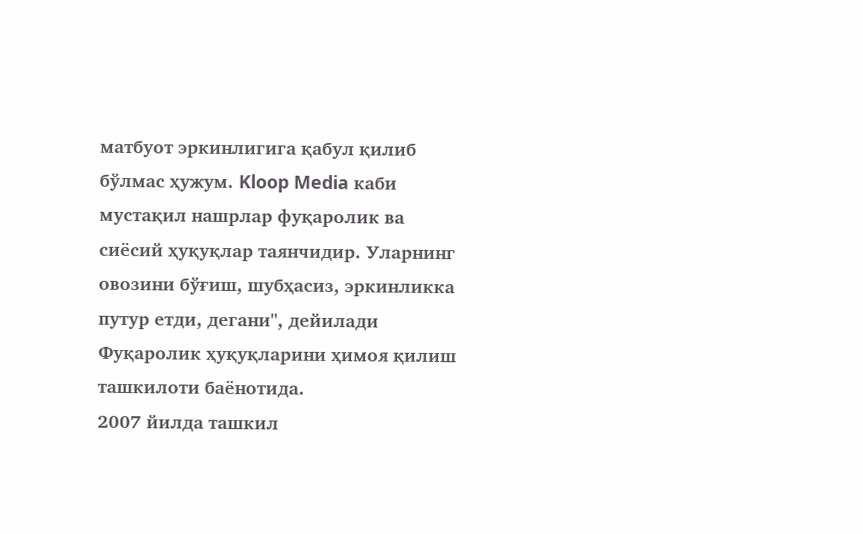матбуот эркинлигига қабул қилиб бўлмас ҳужум. Kloop Media каби мустақил нашрлар фуқаролик ва сиёсий ҳуқуқлар таянчидир. Уларнинг овозини бўғиш, шубҳасиз, эркинликка путур етди, дегани", дейилади Фуқаролик ҳуқуқларини ҳимоя қилиш ташкилоти баёнотида.
2007 йилда ташкил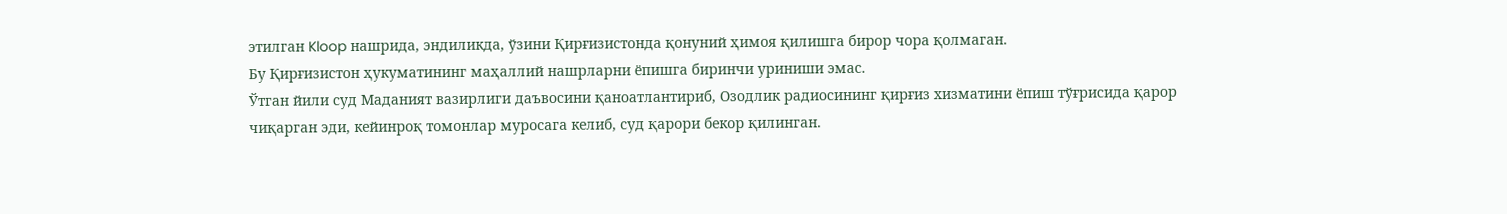этилган Kloop нашрида, эндиликда, ўзини Қирғизистонда қонуний ҳимоя қилишга бирор чора қолмаган.
Бу Қирғизистон ҳукуматининг маҳаллий нашрларни ёпишга биринчи уриниши эмас.
Ўтган йили суд Маданият вазирлиги даъвосини қаноатлантириб, Озодлик радиосининг қирғиз хизматини ёпиш тўғрисида қарор чиқарган эди, кейинроқ томонлар муросага келиб, суд қарори бекор қилинган.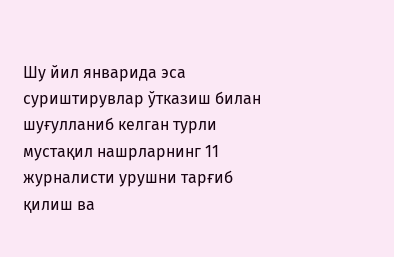Шу йил январида эса суриштирувлар ўтказиш билан шуғулланиб келган турли мустақил нашрларнинг 11 журналисти урушни тарғиб қилиш ва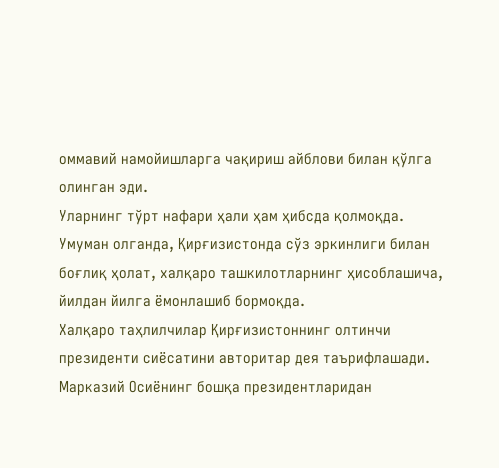оммавий намойишларга чақириш айблови билан қўлга олинган эди.
Уларнинг тўрт нафари ҳали ҳам ҳибсда қолмоқда.
Умуман олганда, Қирғизистонда сўз эркинлиги билан боғлиқ ҳолат, халқаро ташкилотларнинг ҳисоблашича, йилдан йилга ёмонлашиб бормоқда.
Халқаро таҳлилчилар Қирғизистоннинг олтинчи президенти сиёсатини авторитар дея таърифлашади.
Марказий Осиёнинг бошқа президентларидан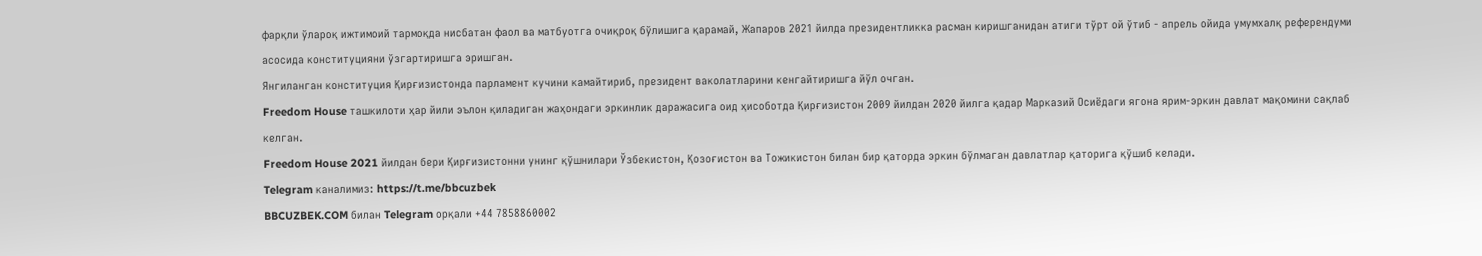фарқли ўлароқ ижтимоий тармоқда нисбатан фаол ва матбуотга очиқроқ бўлишига қарамай, Жапаров 2021 йилда президентликка расман киришганидан атиги тўрт ой ўтиб - апрель ойида умумхалқ референдуми асосида конституцияни ўзгартиришга эришган.
Янгиланган конституция Қирғизистонда парламент кучини камайтириб, президент ваколатларини кенгайтиришга йўл очган.
Freedom House ташкилоти ҳар йили эълон қиладиган жаҳондаги эркинлик даражасига оид ҳисоботда Қирғизистон 2009 йилдан 2020 йилга қадар Марказий Осиёдаги ягона ярим-эркин давлат мақомини сақлаб келган.
Freedom House 2021 йилдан бери Қирғизистонни унинг қўшнилари Ўзбекистон, Қозоғистон ва Тожикистон билан бир қаторда эркин бўлмаган давлатлар қаторига қўшиб келади.
Telegram каналимиз: https://t.me/bbcuzbek
BBCUZBEK.COM билан Telegram орқали +44 7858860002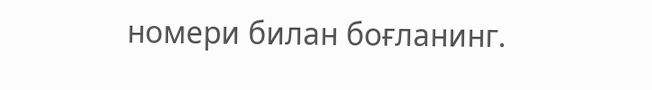номери билан боғланинг.